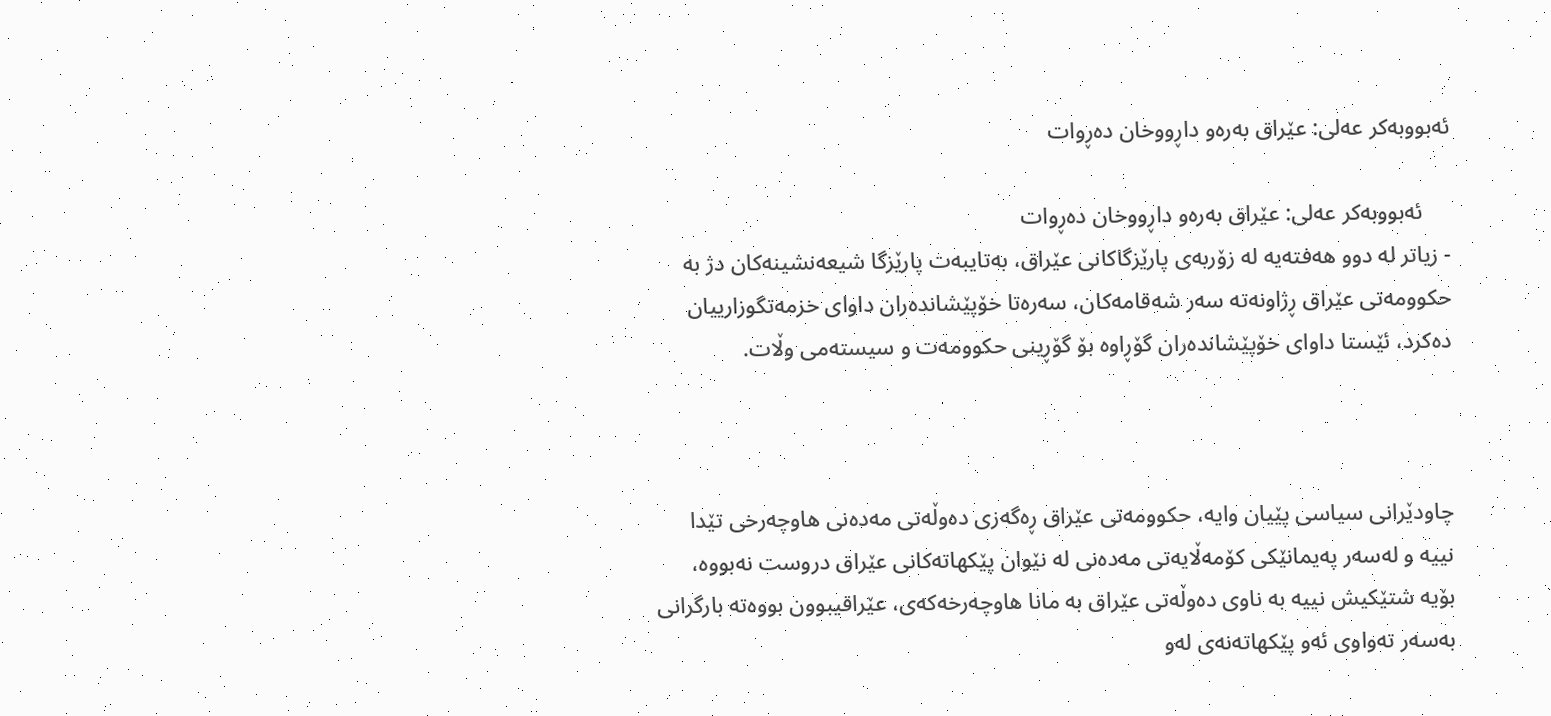ئه‌بووبه‌كر عه‌لی: عێراق به‌ره‌و داڕووخان ده‌ڕوات

     ئه‌بووبه‌كر عه‌لی: عێراق به‌ره‌و داڕووخان ده‌ڕوات
- زیاتر له‌ دوو هه‌فته‌یه‌ له‌ زۆربه‌ی پارێزگاكانی عێراق، به‌تایبه‌ت پارێزگا شیعه‌نشینه‌كان دژ به‌ حكوومه‌تی عێراق ڕژاونه‌ته‌ سه‌ر شه‌قامه‌كان، سه‌ره‌تا خۆپێشاندەران داوای خزمه‌تگوزارییان ده‌كرد، ئێستا داوای خۆپێشانده‌ران گۆڕاوه‌ بۆ گۆڕینی حكوومه‌ت و سیسته‌می وڵات.



چاودێرانی سیاسی پێیان وایه‌، حكوومه‌تی عێراق ڕه‌گه‌زی ده‌وڵه‌تی مه‌ده‌نی هاوچه‌رخی تێدا نییه‌ و له‌سه‌ر په‌یمانێكی كۆمه‌ڵایه‌تی مه‌ده‌نی له‌ نێوان پێكهاته‌كانی عێراق دروست نه‌بووه‌، بۆیه‌ شتێكیش نییه‌ به ‌ناوی ده‌وڵه‌تی عێراق به‌ مانا هاوچه‌رخه‌كه‌ی، عێراقیبوون بووه‌ته‌ بارگرانی به‌سه‌ر ته‌واوی ئه‌و پێكهاته‌نه‌ی له‌و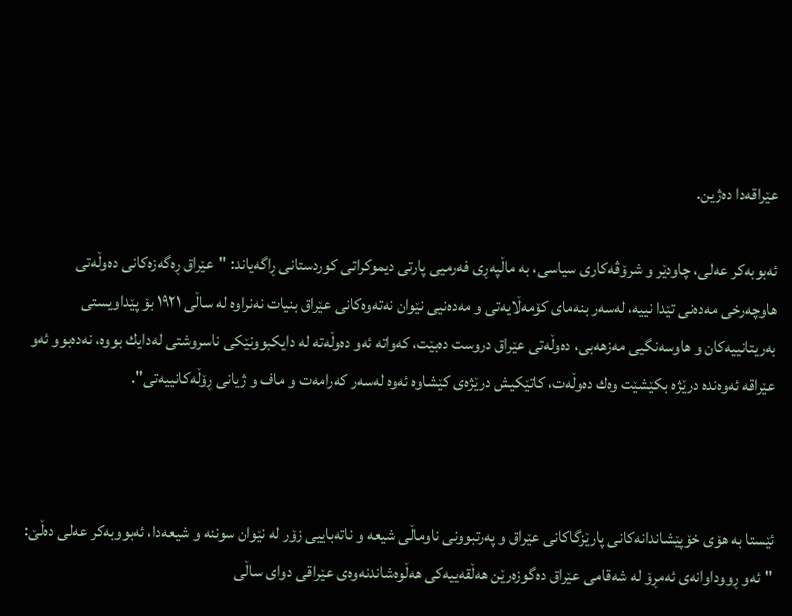عێراقه‌دا ده‌ژین.

ئه‌بوبه‌كر عه‌لی، چاودێر و شرۆڤه‌كاری سیاسی، به ‌ماڵپه‌ڕی فه‌رمیی پارتی دیموكراتی كوردستانی ڕاگه‌یاند: "عێراق ڕه‌گه‌زه‌كانی ده‌وڵه‌تی هاوچه‌رخی مه‌ده‌نی تێدا نییه‌، له‌سه‌ر بنه‌مای كۆمه‌ڵایه‌تی و مه‌ده‌نیی نێوان نه‌ته‌وه‌كانی عێراق بنیات نه‌نراوه‌ له‌ ساڵی ١٩٢١ بۆ پێداویستی به‌ریتانییه‌كان و هاوسه‌نگیی مه‌زهه‌بی، ده‌وڵه‌تی عێراق دروست ده‌بێت، كه‌واته‌ ئه‌و ده‌وڵه‌ته‌ له‌ دایكبوونێكی ناسروشتی له‌دایك بووه‌، نه‌ده‌بوو ئه‌و عێراقه‌ ئه‌وه‌نده‌ درێژه‌ بكێشێت وه‌ك ده‌وڵه‌ت، كاتێكیش درێژه‌ی كێشاوه‌ ئه‌وه‌ له‌سه‌ر كه‌رامه‌ت و ماف و ژیانی ڕۆڵه‌كانییه‌تی".



ئێستا به‌ هۆی خۆپێشاندانه‌كانی پارێزگاكانی عێراق و په‌رتبوونی ناوماڵی شیعه‌ و ناته‌باییی زۆر له‌ نێوان سوننه‌ و شیعەدا، ئه‌بووبه‌كر عه‌لی ده‌ڵێ: "ئه‌و ڕووداوانه‌ی ئه‌مڕۆ له‌ شه‌قامی عێراق ده‌گوزه‌رێن هه‌ڵقه‌ییه‌كی هه‌ڵوه‌شاندنه‌وه‌ی عێراقی دوای ساڵی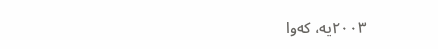٢٠٠٣یه‌، كه‌وا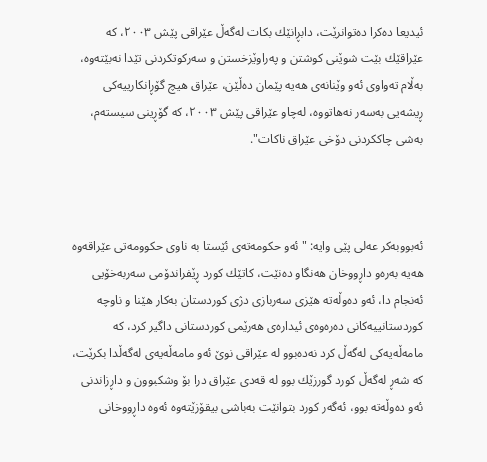ئیدیعا ده‌كرا ده‌توانرێت، دابڕانێك بكات له‌گه‌ڵ عێراقی پێش ٢٠٠٣، كه‌ عێراقێك بێت شوێنی كوشتن و په‌راوێزخستن و سه‌ركوتكردنی تێدا نه‌بێته‌وه‌، به‌ڵام ته‌واوی ئه‌و وێنانه‌ی هه‌یه‌ پێمان ده‌ڵێن، عێراق هیچ گۆڕانكارییه‌كی ڕیشه‌یی به‌سه‌ر نه‌هاتووه‌، له‌چاو عێراقی پێش ٢٠٠٣، كه‌ گۆڕینی سیسته‌م، به‌شی چاکكردنی دۆخی عێراق ناكات".



ئەبووبەکر عه‌لی پێی وایه‌: "ئه‌و حكومه‌ته‌ی ئێستا‌ به ‌ناوی حكوومه‌تی عێراقەوە هه‌یه‌ به‌ره‌و داڕووخان هه‌نگاو ده‌نێت، كاتێك كورد ڕێفراندۆمی سه‌ربه‌خۆیی ئه‌نجام دا، ئه‌و ده‌وڵه‌ته‌ هێزی سه‌ربازی دژی کوردستان به‌كار هێنا و ناوچه‌ كوردستانییە‌كانی ده‌ره‌وه‌ی ئیداره‌ی هه‌رێمی كوردستانی داگیر كرد، كه‌ مامه‌ڵه‌یه‌كی له‌گه‌ڵ كرد نه‌ده‌بوو له‌ عێراقی نوێ ئه‌و مامه‌ڵه‌یه‌ی له‌گه‌ڵدا بكرێت، كه‌ شه‌ڕ له‌گه‌ڵ كورد گورزێك بوو له‌ قه‌دی عێراق درا بۆ وشكبوون و داڕزاندنی ئه‌و ده‌وڵه‌ته ‌بوو‌، ئه‌گه‌ر كورد بتوانێت به‌باشی بیقۆزێته‌وه‌ ئه‌وه‌ داڕووخانی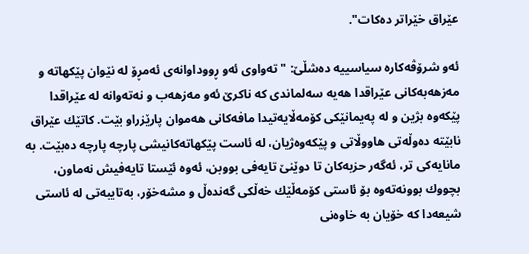عێراق خێراتر ده‌كات".

ئه‌و شرۆڤه‌كارە سیاسییه ‌دەشڵێ: "ته‌واوی ئه‌و ڕووداوانه‌ی ئه‌مڕۆ له‌ نێوان پێكهاته‌ و مه‌زهه‌به‌كانی عێراقدا هه‌یه‌ سه‌لماندی كه‌ ناکرێ ئه‌و مه‌زهه‌ب و نه‌ته‌وانه‌ له‌ عێراقدا پێكه‌وه‌ بژین و له‌ په‌یمانێكی كۆمه‌ڵایه‌تیدا مافه‌كانی هه‌موان پارێزراو بێت. كاتێك عێراق نابێته‌ ده‌وڵه‌تی هاووڵاتی و پێكه‌وه‌ژیان، له ‌ئاست پێكهاته‌كانیشی پارچه ‌پارچه‌ ده‌بێت. به‌ مانایه‌كی تر، ئه‌گه‌ر حزبه‌كان تا دوێنێ تایەفی بووبن، ئه‌وه‌ ئێستا‌ تایەفیش نه‌ماون، بچووك بوونه‌ته‌وه‌ بۆ ئاستی كۆمه‌ڵێك خه‌ڵكی گه‌نده‌ڵ و مشه‌خۆر، به‌تایبه‌تی له‌ ئاستی شیعه‌دا كه‌ خۆیان به ‌خاوه‌نی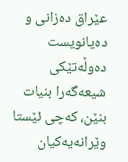عێراق ده‌زانی و ده‌یانویست ده‌وڵه‌تێكی شیعه‌گه‌را بنیات بنێن، کەچی ئێستا‌ وێرانه‌یه‌كیان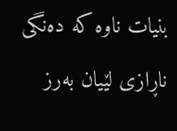بنیات ناوه‌ كه‌ ده‌نگی ناڕازی لێیان به‌رز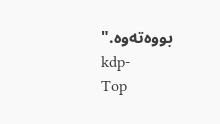بووه‌ته‌وه‌."
kdp-
Top